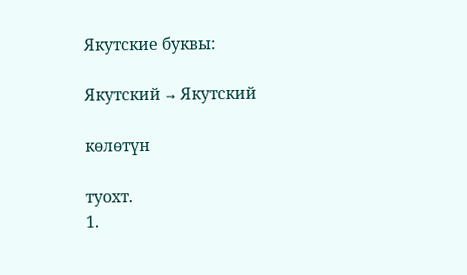Якутские буквы:

Якутский → Якутский

көлөтүн

туохт.
1.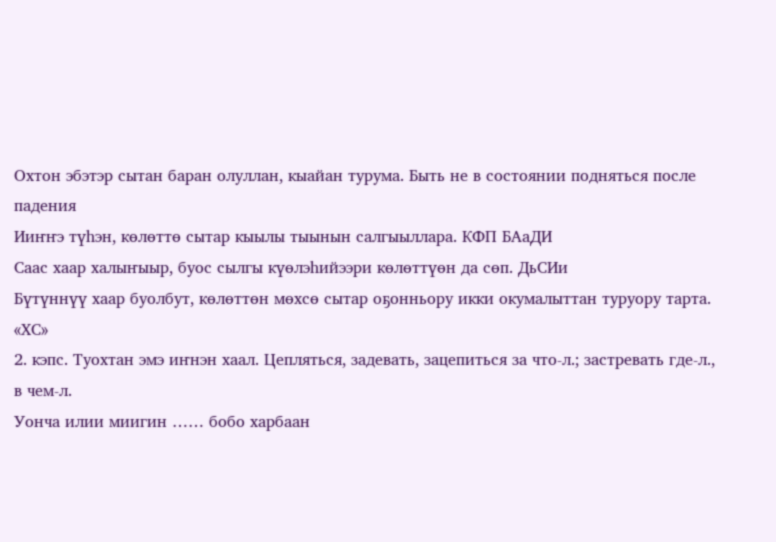Охтон эбэтэр сытан баран олуллан, кыайан турума. Быть не в состоянии подняться после падения
Ииҥҥэ түһэн, көлөттө сытар кыылы тыынын салгыыллара. КФП БАаДИ
Саас хаар халыҥыыр, буос сылгы күөлэһийээри көлөттүөн да сөп. ДьСИи
Бүтүннүү хаар буолбут, көлөттөн мөхсө сытар оҕонньору икки окумалыттан туруору тарта. «ХС»
2. кэпс. Туохтан эмэ иҥнэн хаал. Цепляться, задевать, зацепиться за что-л.; застревать где-л., в чем-л.
Уонча илии миигин …… бобо харбаан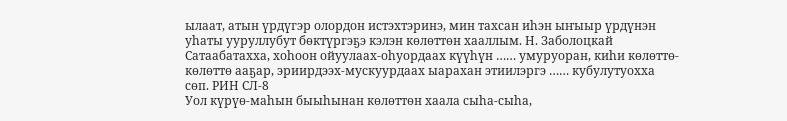ылаат, атын үрдүгэр олордон истэхтэринэ, мин тахсан иһэн ыҥыыр үрдүнэн уһаты ууруллубут бөктүргэҕэ кэлэн көлөттөн хааллым. Н. Заболоцкай
Сатаабатахха, хоһоон ойуулаах-оһуордаах күүһүн …… умуруоран, киһи көлөттө-көлөттө ааҕар, эриирдээх-мускуурдаах ыарахан этиилэргэ …… кубулутуохха сөп. РИН СЛ-8
Уол күрүө-маһын быыһынан көлөттөн хаала сыһа-сыһа,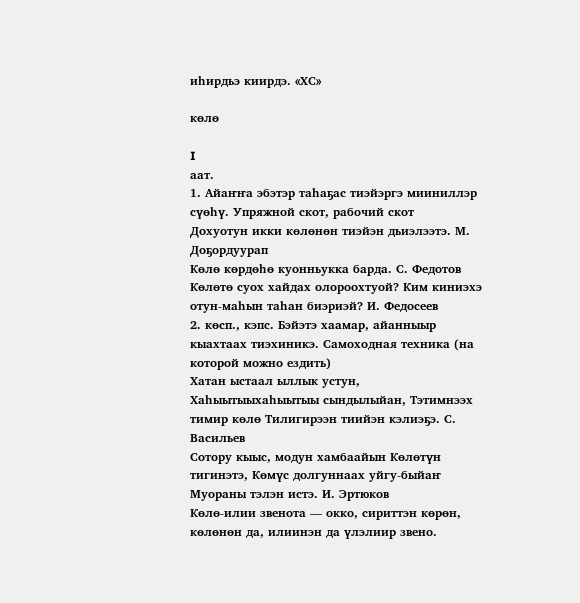иһирдьэ киирдэ. «ХС»

көлө

I
аат.
1. Айаҥҥа эбэтэр таһаҕас тиэйэргэ мииниллэр сүөһү. Упряжной скот, рабочий скот
Дохуотун икки көлөнөн тиэйэн дьиэлээтэ. М. Доҕордуурап
Көлө көрдөһө куонньукка барда. С. Федотов
Көлөтө суох хайдах олороохтуой? Ким киниэхэ отун-маһын таһан биэриэй? И. Федосеев
2. көсп., кэпс. Бэйэтэ хаамар, айанныыр кыахтаах тиэхиникэ. Самоходная техника (на которой можно ездить)
Хатан ыстаал ыллык устун, Хаһыытыыхаһыытыы сындылыйан, Тэтимнээх тимир көлө Тилигирээн тиийэн кэлиэҕэ. С. Васильев
Сотору кыыс, модун хамбаайын Көлөтүн тигинэтэ, Көмүс долгуннаах уйгу-быйаҥ Муораны тэлэн истэ. И. Эртюков
Көлө-илии звенота — окко, сириттэн көрөн, көлөнөн да, илиинэн да үлэлиир звено.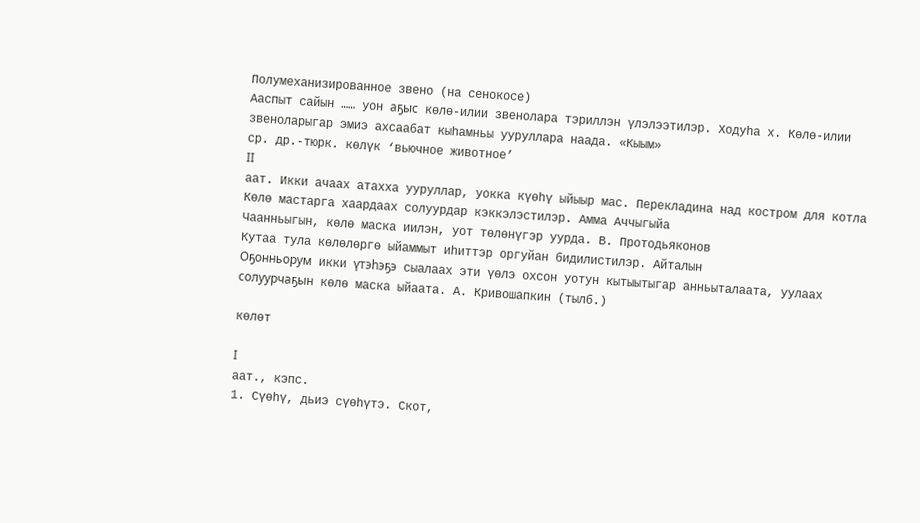Полумеханизированное звено (на сенокосе)
Ааспыт сайын …… уон аҕыс көлө-илии звенолара тэриллэн үлэлээтилэр. Ходуһа х. Көлө-илии звеноларыгар эмиэ ахсаабат кыһамньы ууруллара наада. «Кыым»
ср. др.-тюрк. көлүк ‘вьючное животное’
II
аат. Икки ачаах атахха ууруллар, уокка күөһү ыйыыр мас. Перекладина над костром для котла
Көлө мастарга хаардаах солуурдар кэккэлэстилэр. Амма Аччыгыйа
Чаанньыгын, көлө маска иилэн, уот төлөнүгэр уурда. В. Протодьяконов
Кутаа тула көлөлөргө ыйаммыт иһиттэр оргуйан бидилистилэр. Айталын
Оҕонньорум икки үтэһэҕэ сыалаах эти үөлэ охсон уотун кытыытыгар анньыталаата, уулаах солуурчаҕын көлө маска ыйаата. А. Кривошапкин (тылб.)

көлөт

I
аат., кэпс.
1. Сүөһү, дьиэ сүөһүтэ. Скот,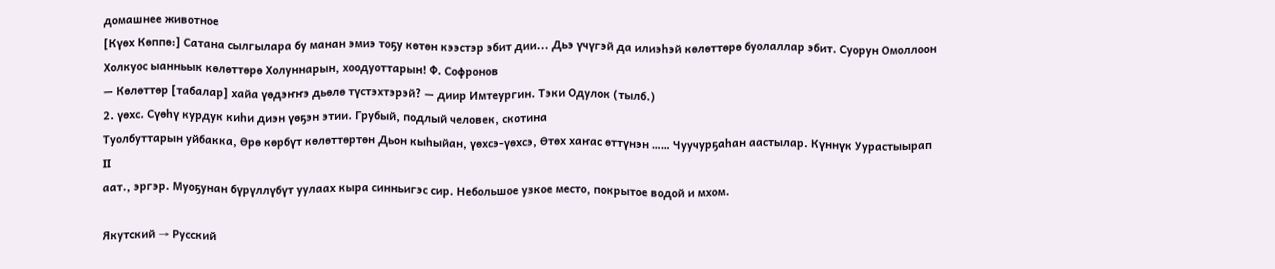домашнее животное
[Күөх Көппө:] Сатана сылгылара бу манан эмиэ тоҕу көтөн кээстэр эбит дии... Дьэ үчүгэй да илиэһэй көлөттөрө буолаллар эбит. Суорун Омоллоон
Холкуос ыанньык көлөттөрө Холуннарын, хоодуоттарын! Ф. Софронов
— Көлөттөр [табалар] хайа үөдэҥҥэ дьөлө түстэхтэрэй? — диир Имтеургин. Тэки Одулок (тылб.)
2. үөхс. Сүөһү курдук киһи диэн үөҕэн этии. Грубый, подлый человек, скотина
Туолбуттарын уйбакка, Өрө көрбүт көлөттөртөн Дьон кыһыйан, үөхсэ-үөхсэ, Өтөх хаҥас өттүнэн …… Чуучурҕаһан аастылар. Күннүк Уурастыырап
II
аат., эргэр. Муоҕунан бүрүллүбүт уулаах кыра синньигэс сир. Небольшое узкое место, покрытое водой и мхом.

Якутский → Русский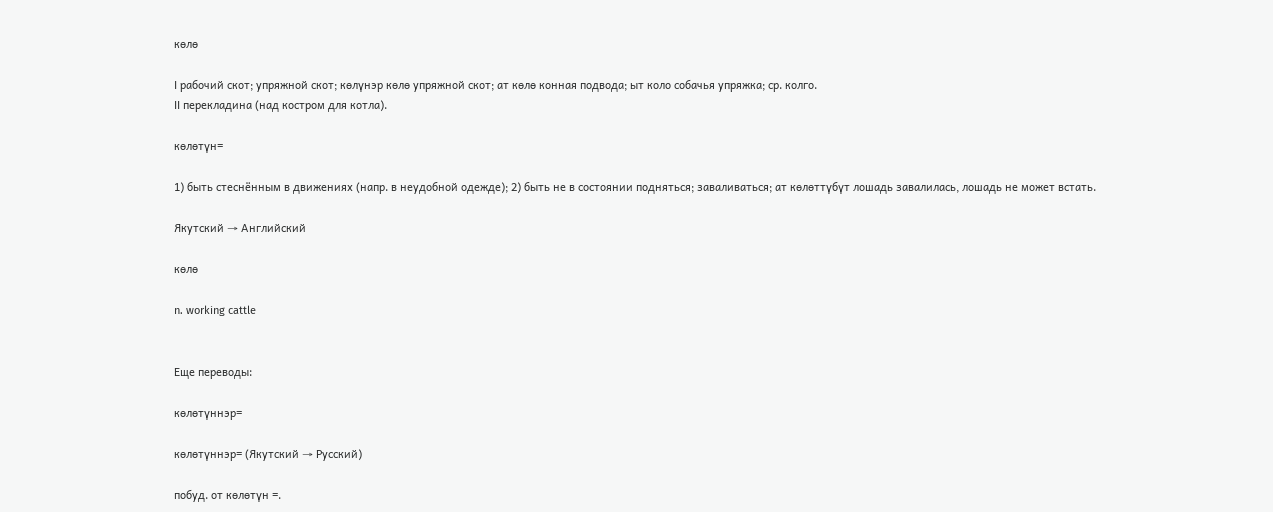көлө

I рабочий скот; упряжной скот; көлүнэр көлө упряжной скот; ат көлө конная подвода; ыт коло собачья упряжка; ср. колго.
II перекладина (над костром для котла).

көлөтүн=

1) быть стеснённым в движениях (напр. в неудобной одежде); 2) быть не в состоянии подняться; заваливаться; ат көлөттүбүт лошадь завалилась, лошадь не может встать.

Якутский → Английский

көлө

n. working cattle


Еще переводы:

көлөтүннэр=

көлөтүннэр= (Якутский → Русский)

побуд. от көлөтүн =.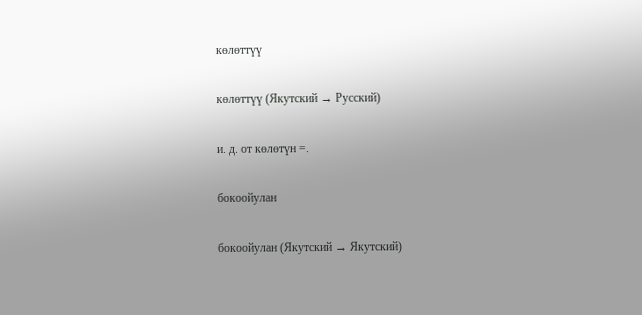көлөттүү

көлөттүү (Якутский → Русский)

и. д. от көлөтүн =.

бокоойулан

бокоойулан (Якутский → Якутский)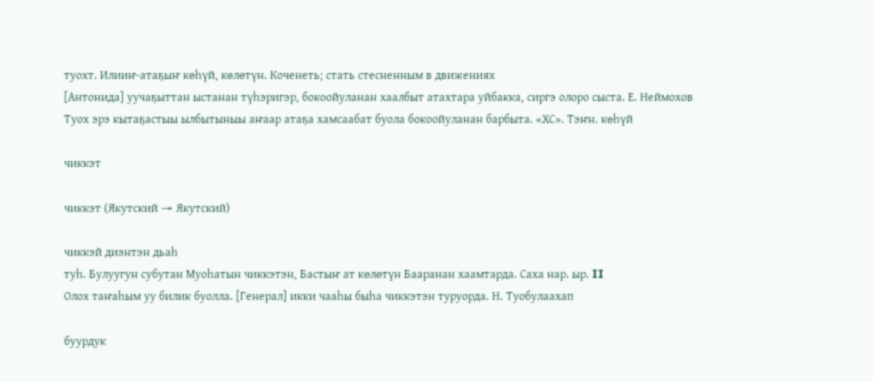туохт. Илииҥ-атаҕыҥ көһүй, көлөтүн. Коченеть; стать стесненным в движениях
[Антонида] уучаҕыттан ыстанан түһэригэр, бокоойуланан хаалбыт атахтара уйбакка, сиргэ олоро сыста. Е. Неймохов
Туох эрэ кытаҕастыы ылбытыныы аҥаар атаҕа хамсаабат буола бокоойуланан барбыта. «ХС». Тэҥн. көһүй

чиккэт

чиккэт (Якутский → Якутский)

чиккэй диэнтэн дьаһ
туһ. Булуугун субутан Муоһатын чиккэтэн, Бастыҥ ат көлөтүн Бааранан хаамтарда. Саха нар. ыр. II
Олох таҥаһым уу билик буолла. [Генерал] икки чааһы быһа чиккэтэн туруорда. Н. Туобулаахап

буурдук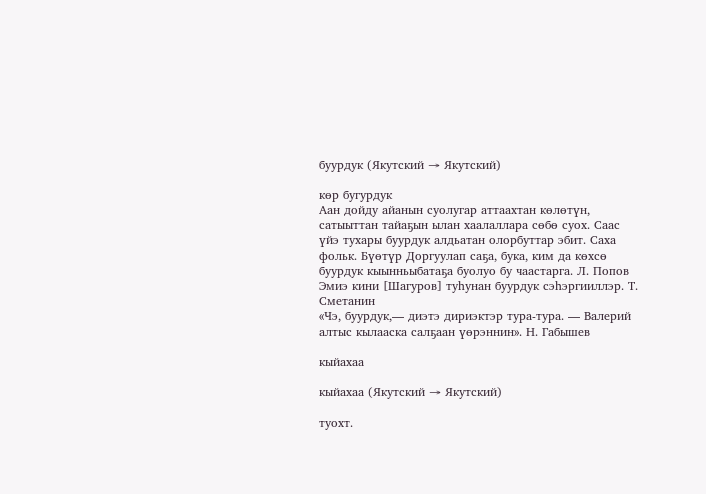буурдук (Якутский → Якутский)

көр бугурдук
Аан дойду айанын суолугар аттаахтан көлөтүн, сатыыттан тайаҕын ылан хаалаллара сөбө суох. Саас үйэ тухары буурдук алдьатан олорбуттар эбит. Саха фольк. Бүөтүр Доргуулап саҕа, бука, ким да көхсө буурдук кыынньыбатаҕа буолуо бу чаастарга. Л. Попов
Эмиэ кини [Шагуров] туһунан буурдук сэһэргииллэр. Т. Сметанин
«Чэ, буурдук,— диэтэ дириэктэр тура-тура. — Валерий алтыс кылааска салҕаан үөрэннин». Н. Габышев

кыйахаа

кыйахаа (Якутский → Якутский)

туохт.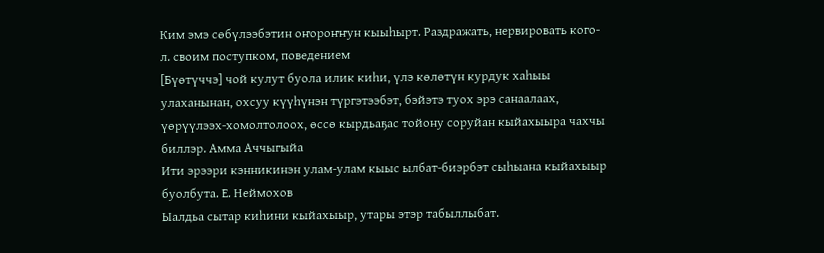Ким эмэ сөбүлээбэтин оҥороҥҥун кыыһырт. Раздражать, нервировать кого-л. своим поступком, поведением
[Бүөтүччэ] чой кулут буола илик киһи, үлэ көлөтүн курдук хаһыы улаханынан, охсуу күүһүнэн түргэтээбэт, бэйэтэ туох эрэ санаалаах, үөрүүлээх-хомолтолоох, өссө кырдьаҕас тойону соруйан кыйахыыра чахчы биллэр. Амма Аччыгыйа
Ити эрээри кэнникинэн улам-улам кыыс ылбат-биэрбэт сыһыана кыйахыыр буолбута. Е. Неймохов
Ыалдьа сытар киһини кыйахыыр, утары этэр табыллыбат.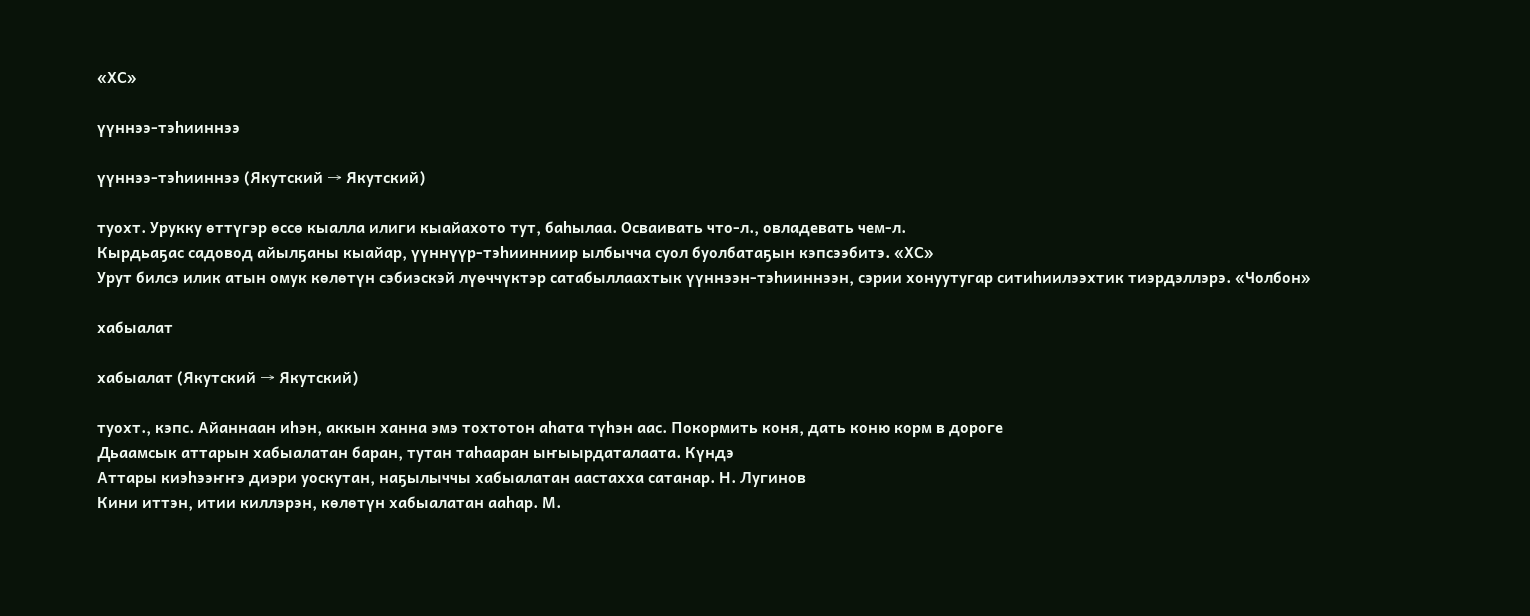«ХС»

үүннээ-тэһииннээ

үүннээ-тэһииннээ (Якутский → Якутский)

туохт. Урукку өттүгэр өссө кыалла илиги кыайахото тут, баһылаа. Осваивать что-л., овладевать чем-л.
Кырдьаҕас садовод айылҕаны кыайар, үүннүүр-тэһиинниир ылбычча суол буолбатаҕын кэпсээбитэ. «ХС»
Урут билсэ илик атын омук көлөтүн сэбиэскэй лүөччүктэр сатабыллаахтык үүннээн-тэһииннээн, сэрии хонуутугар ситиһиилээхтик тиэрдэллэрэ. «Чолбон»

хабыалат

хабыалат (Якутский → Якутский)

туохт., кэпс. Айаннаан иһэн, аккын ханна эмэ тохтотон аһата түһэн аас. Покормить коня, дать коню корм в дороге
Дьаамсык аттарын хабыалатан баран, тутан таһааран ыҥыырдаталаата. Күндэ
Аттары киэһээҥҥэ диэри уоскутан, наҕылыччы хабыалатан аастахха сатанар. Н. Лугинов
Кини иттэн, итии киллэрэн, көлөтүн хабыалатан ааһар. М.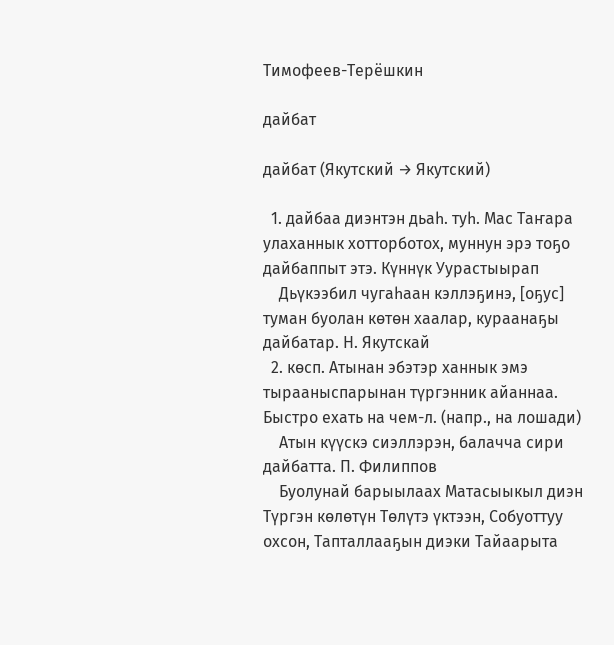Тимофеев-Терёшкин

дайбат

дайбат (Якутский → Якутский)

  1. дайбаа диэнтэн дьаһ. туһ. Мас Таҥара улаханнык хотторботох, муннун эрэ тоҕо дайбаппыт этэ. Күннүк Уурастыырап
    Дьүкээбил чугаһаан кэллэҕинэ, [оҕус] туман буолан көтөн хаалар, кураанаҕы дайбатар. Н. Якутскай
  2. көсп. Атынан эбэтэр ханнык эмэ тырааныспарынан түргэнник айаннаа. Быстро ехать на чем-л. (напр., на лошади)
    Атын күүскэ сиэллэрэн, балачча сири дайбатта. П. Филиппов
    Буолунай барыылаах Матасыыкыл диэн Түргэн көлөтүн Төлүтэ үктээн, Собуоттуу охсон, Тапталлааҕын диэки Тайаарыта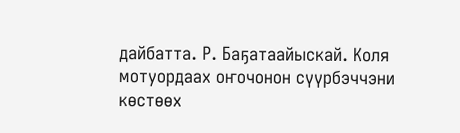дайбатта. Р. Баҕатаайыскай. Коля мотуордаах оҥочонон сүүрбэччэни көстөөх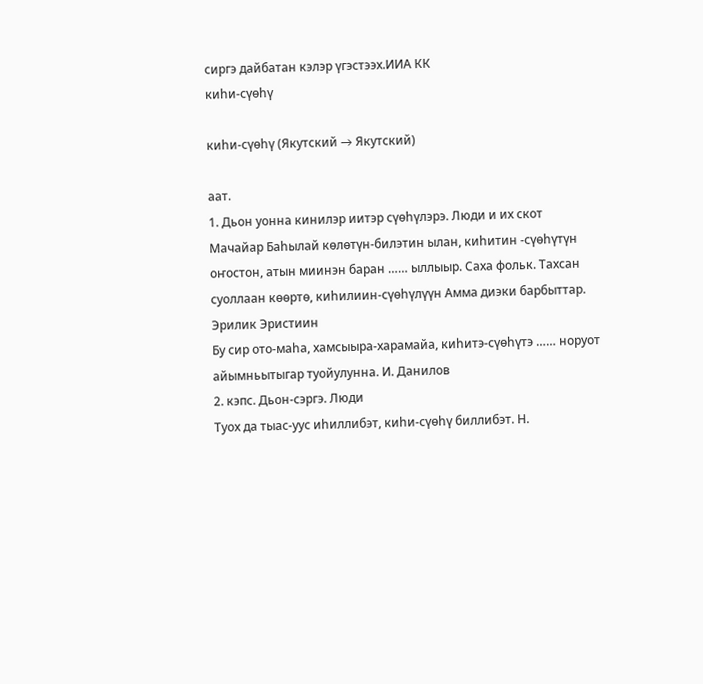сиргэ дайбатан кэлэр үгэстээх.ИИА КК
киһи-сүөһү

киһи-сүөһү (Якутский → Якутский)

аат.
1. Дьон уонна кинилэр иитэр сүөһүлэрэ. Люди и их скот
Мачайар Баһылай көлөтүн-билэтин ылан, киһитин -сүөһүтүн оҥостон, атын миинэн баран …… ыллыыр. Саха фольк. Тахсан суоллаан көөртө, киһилиин-сүөһүлүүн Амма диэки барбыттар. Эрилик Эристиин
Бу сир ото-маһа, хамсыыра-харамайа, киһитэ-сүөһүтэ …… норуот айымньытыгар туойулунна. И. Данилов
2. кэпс. Дьон-сэргэ. Люди
Туох да тыас-уус иһиллибэт, киһи-сүөһү биллибэт. Н.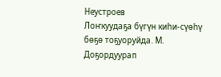Неустроев
Лоҥкуудаҕа бүгүн киһи-сүөһү бөҕө тоҕуоруйда. М. Доҕордуурап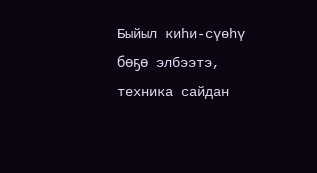Быйыл киһи-сүөһү бөҕө элбээтэ, техника сайдан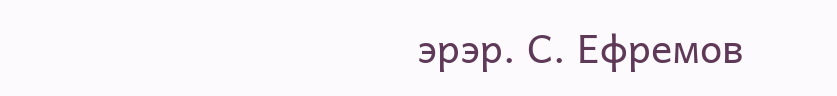эрэр. С. Ефремов